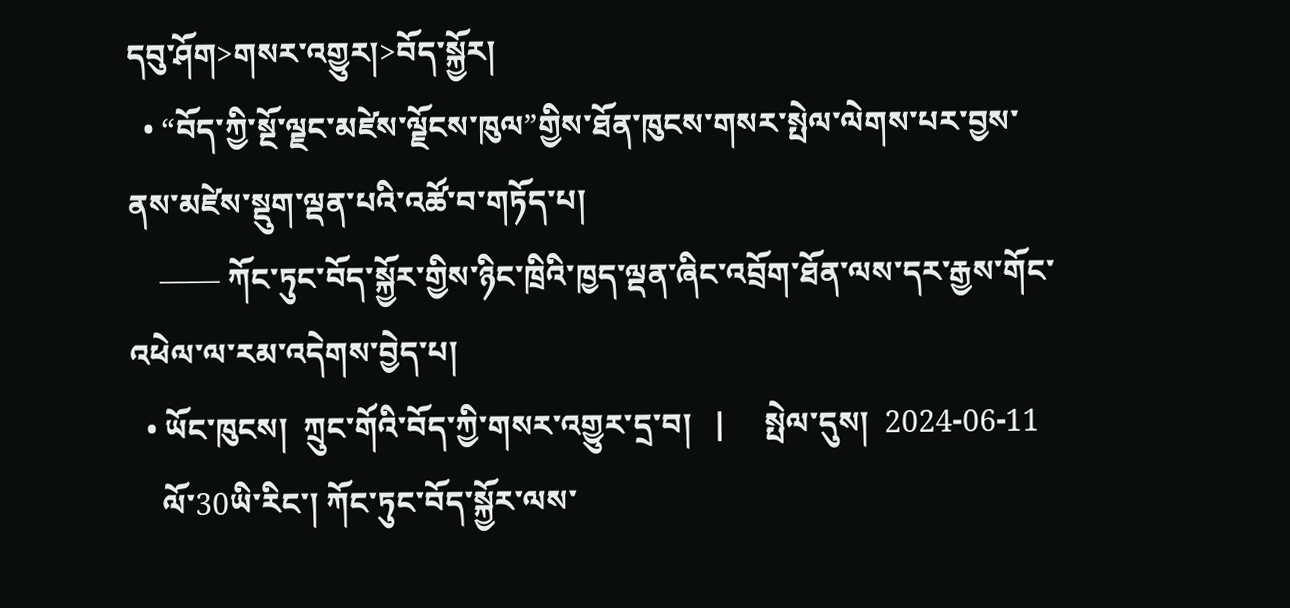དབུ་ཤོག>གསར་འགྱུར།>བོད་སྐྱོར།
  • “བོད་ཀྱི་སྔོ་ལྗང་མཛེས་ལྗོངས་ཁུལ”གྱིས་ཐོན་ཁུངས་གསར་སྤེལ་ལེགས་པར་བྱས་ནས་མཛེས་སྡུག་ལྡན་པའི་འཚོ་བ་གཏོད་པ།
    —— ཀོང་ཏུང་བོད་སྐྱོར་གྱིས་ཉིང་ཁྲིའི་ཁྱད་ལྡན་ཞིང་འབྲོག་ཐོན་ལས་དར་རྒྱས་གོང་འཕེལ་ལ་རམ་འདེགས་བྱེད་པ།
  • ཡོང་ཁུངས།  ཀྲུང་གོའི་བོད་ཀྱི་གསར་འགྱུར་དྲ་བ།   |     སྤེལ་དུས།  2024-06-11
    ལོ་30ཡི་རིང་། ཀོང་ཏུང་བོད་སྐྱོར་ལས་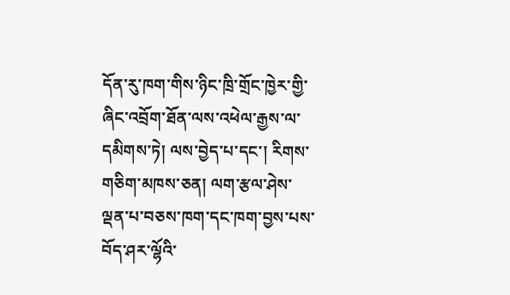དོན་རུ་ཁག་གིས་ཉིང་ཁྲི་གྲོང་ཁྱེར་གྱི་ཞིང་འབྲོག་ཐོན་ལས་འཕེལ་རྒྱས་ལ་དམིགས་ཏེ། ལས་བྱེད་པ་དང་། རིགས་གཅིག་མཁས་ཅན། ལག་རྩལ་ཤེས་ལྡན་པ་བཅས་ཁག་དང་ཁག་བྱས་པས་བོད་ཤར་ལྷོའི་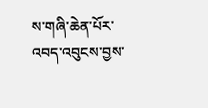ས་གཞི་ཆེན་པོར་འབད་འབུངས་བྱས་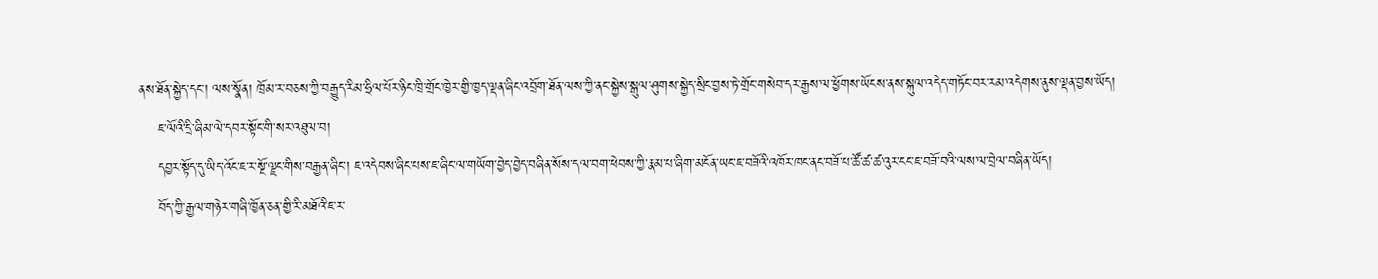ནས་ཐོན་སྐྱེད་དང་། ལས་སྣོན། ཁྲོམ་ར་བཅས་ཀྱི་བརྒྱུད་རིམ་ཧྲིལ་པོར་ཉིང་ཁྲི་གྲོང་ཁྱེར་གྱི་ཁྱད་ལྡན་ཞིང་འབྲོག་ཐོན་ལས་ཀྱི་ནང་སྐྱེས་སྒུལ་ཤུགས་སྐྱེད་སྲིང་བྱས་ཏེ་གྲོང་གསེབ་དར་རྒྱས་ལ་ཕྱོགས་ཡོངས་ནས་སྐུལ་འདེད་གཏོང་བར་རམ་འདེགས་ནུས་ལྡན་བྱས་ཡོད།
    ཇ་ལོའི་དྲི་ཞིམ་ལེ་དབར་སྟོང་གི་སར་འཐུལ་བ།
    དབྱར་སྟོད་དུ་ཡིད་འོང་ཇ་ར་སྔོ་ལྗང་གིས་བརྒྱན་ཞིང་། ཇ་འདེབས་ཞིང་པས་ཇ་ཞིང་ལ་གཡོག་བྱེད་བྱེད་བཞིན་སོས་དལ་བག་ཕེབས་ཀྱི་རྣམ་པ་ཞིག་མངོན་ཡང་ཇ་བཟོའི་འཁོར་ཁང་ནང་བཟོ་པ་ཚོ་ཚ་ཚ་འུར་ངང་ཇ་བཟོ་བའི་ལས་ལ་བྲེལ་བཞིན་ཡོད།
    བོད་ཀྱི་རྒྱལ་གཉེར་གཞི་ཁྱོན་ཅན་གྱི་རི་མཐོའི་ཇ་ར་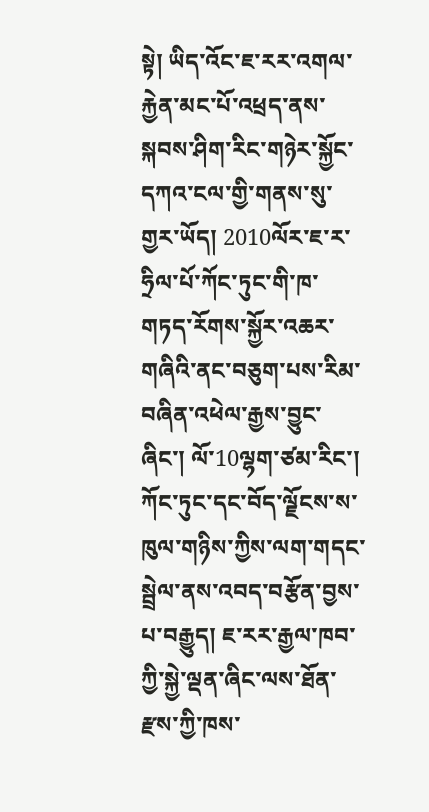སྟེ། ཡིད་འོང་ཇ་རར་འགལ་རྐྱེན་མང་པོ་འཕྲད་ནས་སྐབས་ཤིག་རིང་གཉེར་སྐྱོང་དཀའ་ངལ་གྱི་གནས་སུ་གྱར་ཡོད། 2010ལོར་ཇ་ར་ཧྲིལ་པོ་ཀོང་ཏུང་གི་ཁ་གཏད་རོགས་སྐྱོར་འཆར་གཞིའི་ནང་བཅུག་པས་རིམ་བཞིན་འཕེལ་རྒྱས་བྱུང་ཞིང་། ལོ་10ལྷག་ཙམ་རིང་། ཀོང་ཏུང་དང་བོད་ལྗོངས་ས་ཁུལ་གཉིས་ཀྱིས་ལག་གདང་སྦྲེལ་ནས་འབད་བརྩོན་བྱས་པ་བརྒྱུད། ཇ་རར་རྒྱལ་ཁབ་ཀྱི་སྐྱེ་ལྡན་ཞིང་ལས་ཐོན་རྫས་ཀྱི་ཁས་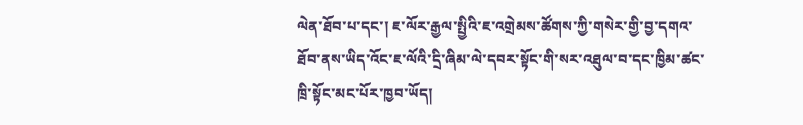ལེན་ཐོབ་པ་དང་། ཇ་ལོར་རྒྱལ་སྤྱིའི་ཇ་འགྲེམས་ཚོགས་ཀྱི་གསེར་གྱི་བྱ་དགའ་ཐོབ་ནས་ཡིད་འོང་ཇ་ལོའི་དྲི་ཞིམ་ལེ་དབར་སྟོང་གི་སར་འཐུལ་བ་དང་ཁྱིམ་ཚང་ཁྲི་སྟོང་མང་པོར་ཁྱབ་ཡོད།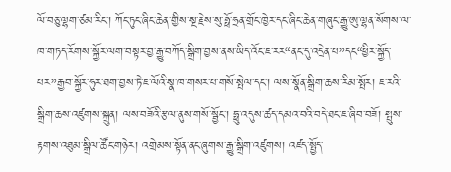ལོ་བཅུ་ལྷག་ཙམ་རིང་། ཀོང་ཏུང་ཞིང་ཆེན་གྱིས་སྔ་རྗེས་སུ་ཧྥོ་ཧྲན་གྲོང་ཁྱེར་དང་ཞིང་ཆེན་གཞུང་རྒྱུ་ཨུ་ལྷན་སོགས་ལ་ཁ་གཏད་རོགས་སྐྱོར་ལག་བསྟར་བྱ་རྒྱུ་བཀོད་སྒྲིག་བྱས་ནས་ཡིད་འོང་ཇ་རར“ནང་དུ་འདྲེན་པ”དང“ཕྱིར་སྐྱོད་པར”རྒྱབ་སྐྱོར་ཧུར་ཐག་བྱས་ཏེ་ཇ་ལོའི་སྣ་ཁ་གསར་པ་གསོ་སྤེལ་དང་། ལས་སྣོན་སྒྲིག་ཆས་རིམ་སྤོར། ཇ་རའི་སྒྲིག་ཆས་འཛུགས་སྐྲུན། ལས་བཟོའི་རྩལ་ནུས་གསོ་སྦྱོང་། ཧྥུ་འདུས་ཚད་དམའ་བའི་བདེ་ཐང་ཇ་ཞིབ་བཟོ། སྤུས་རྟགས་འཐུམ་སྒྲིལ་ཚོང་གཉེར། འགྲེམས་སྟོན་ནང་ཞུགས་རྒྱུ་སྒྲིག་འཛུགས། འཛད་སྤྱོད་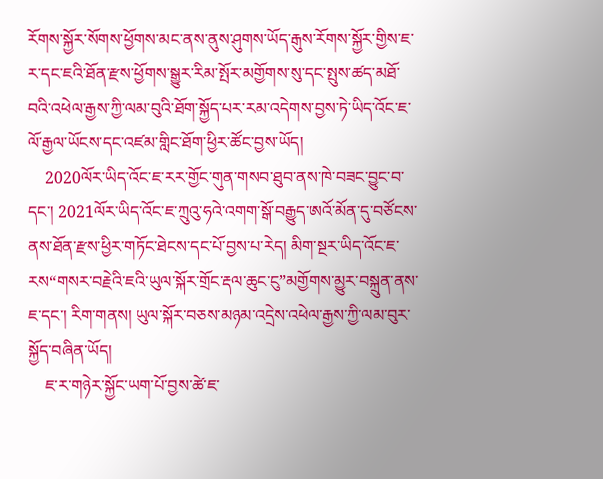རོགས་སྐྱོར་སོགས་ཕྱོགས་མང་ནས་ནུས་ཤུགས་ཡོད་རྒུས་རོགས་སྐྱོར་གྱིས་ཇ་ར་དང་ཇའི་ཐོན་རྫས་ཕྱོགས་སྒྱུར་རིམ་སྤོར་མགྱོགས་སུ་དང་སྤུས་ཚད་མཐོ་བའི་འཕེལ་རྒྱས་ཀྱི་ལམ་བུའི་ཐོག་སྐྱོད་པར་རམ་འདེགས་བྱས་ཏེ་ཡིད་འོང་ཇ་ལོ་རྒྱལ་ཡོངས་དང་འཛམ་གླིང་ཐོག་ཕྱིར་ཚོང་བྱས་ཡོད།
    2020ལོར་ཡིད་འོང་ཇ་རར་གྱོང་གུན་གསབ་ཐུབ་ནས་ཁེ་བཟང་བྱུང་བ་དང་། 2021ལོར་ཡིད་འོང་ཇ་ཀྲུའུ་ཧའེ་འགག་སྒོ་བརྒྱུད་ཨའོ་མོན་དུ་བཙོངས་ནས་ཐོན་རྫས་ཕྱིར་གཏོང་ཐེངས་དང་པོ་བྱས་པ་རེད། མིག་སྔར་ཡིད་འོང་ཇ་རས“གསར་བརྗེའི་ཇའི་ཡུལ་སྐོར་གྲོང་རྡལ་ཆུང་ངུ”མགྱོགས་མྱུར་བསྐྲུན་ནས་ཇ་དང་། རིག་གནས། ཡུལ་སྐོར་བཅས་མཉམ་འདྲེས་འཕེལ་རྒྱས་ཀྱི་ལམ་བུར་སྐྱོད་བཞིན་ཡོད།
    ཇ་ར་གཉེར་སྐྱོང་ཡག་པོ་བྱས་ཚེ་ཇ་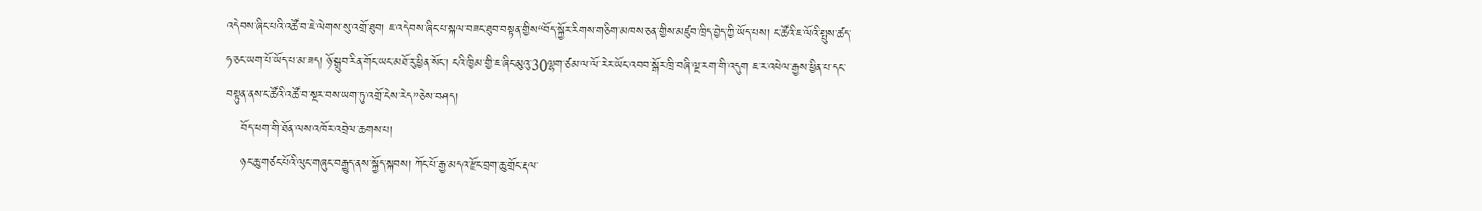འདེབས་ཞིང་པའི་འཚོ་བ་ཇེ་ལེགས་སུ་འགྲོ་ཐུབ། ཇ་འདེབས་ཞིང་པ་སྐལ་བཟང་ཐུབ་བསྟན་གྱིས“བོད་སྐྱོར་རིགས་གཅིག་མཁས་ཅན་གྱིས་མཛུབ་ཁྲིད་བྱེད་ཀྱི་ཡོད་པས། ང་ཚོའི་ཇ་ལོའི་སྤུས་ཚད་ཧ་ཅང་ཡག་པོ་ཡོད་པ་མ་ཟད། ཉོ་སྒྲུབ་རིན་གོང་ཡང་མཐོ་རུ་ཕྱིན་སོང་། ངའི་ཁྱིམ་གྱི་ཇ་ཞིང་མུའུ་30ལྷག་ཙམ་ལ་ལོ་རེར་ཡོང་འབབ་སྒོར་ཁྲི་བཞི་ལྔ་རག་གི་འདུག ཇ་ར་འཕེལ་རྒྱས་ཕྱིན་པ་དང་བསྟུན་ནས་ང་ཚོའི་འཚོ་བ་སྔར་བས་ཡག་ཏུ་འགྲོ་ངེས་རེད”ཅེས་བཤད།
    བོད་ཕག་གི་ཐོན་ལས་འཁོར་འབྲེལ་ཆགས་པ།
    ཉང་ཆུ་གཙང་པོའི་ལུང་གཞུང་བརྒྱུད་ནས་སྐྱོད་སྐབས། ཀོང་པོ་རྒྱ་མདའ་རྫོང་བྲག་ཆུ་གྲོང་རྡལ་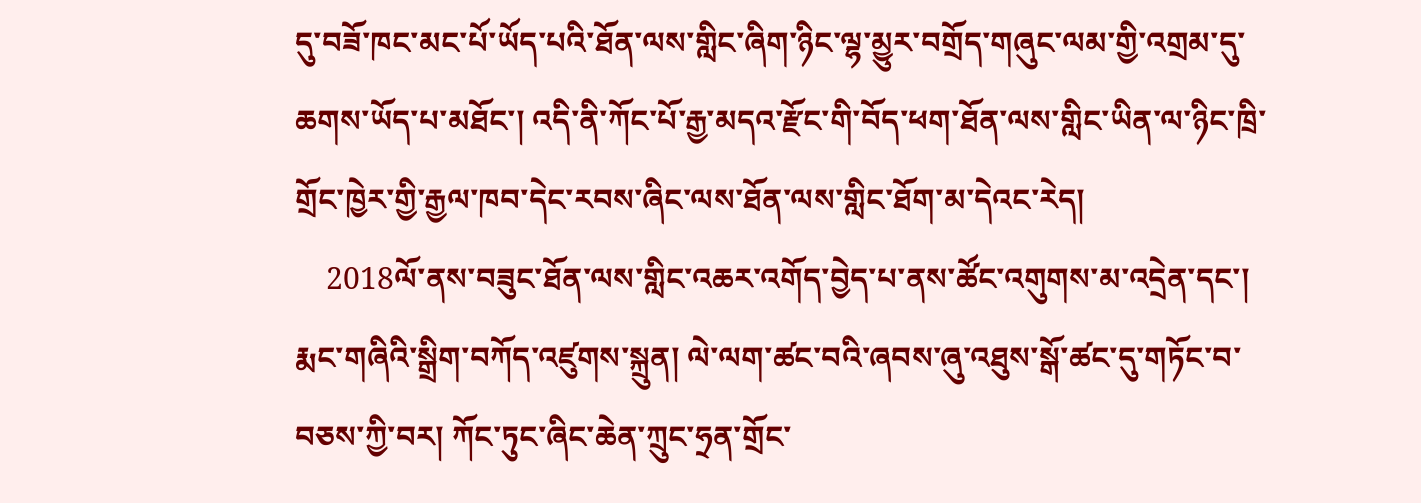དུ་བཟོ་ཁང་མང་པོ་ཡོད་པའི་ཐོན་ལས་གླིང་ཞིག་ཉིང་ལྷ་མྱུར་བགྲོད་གཞུང་ལམ་གྱི་འགྲམ་དུ་ཆགས་ཡོད་པ་མཐོང་། འདི་ནི་ཀོང་པོ་རྒྱ་མདའ་རྫོང་གི་བོད་ཕག་ཐོན་ལས་གླིང་ཡིན་ལ་ཉིང་ཁྲི་གྲོང་ཁྱེར་གྱི་རྒྱལ་ཁབ་དེང་རབས་ཞིང་ལས་ཐོན་ལས་གླིང་ཐོག་མ་དེའང་རེད།
    2018ལོ་ནས་བཟུང་ཐོན་ལས་གླིང་འཆར་འགོད་བྱེད་པ་ནས་ཚོང་འགུགས་མ་འདྲེན་དང་། རྨང་གཞིའི་སྒྲིག་བཀོད་འཛུགས་སྐྲུན། ལེ་ལག་ཚང་བའི་ཞབས་ཞུ་འཐུས་སྒོ་ཚང་དུ་གཏོང་བ་བཅས་ཀྱི་བར། ཀོང་ཏུང་ཞིང་ཆེན་ཀྲུང་ཧྲན་གྲོང་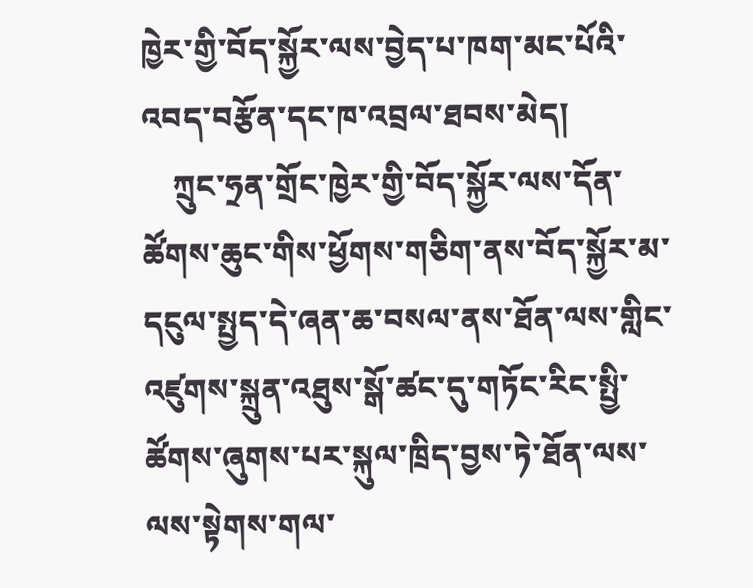ཁྱེར་གྱི་བོད་སྐྱོར་ལས་བྱེད་པ་ཁག་མང་པོའི་འབད་བརྩོན་དང་ཁ་འབྲལ་ཐབས་མེད།
    ཀྲུང་ཧྲན་གྲོང་ཁྱེར་གྱི་བོད་སྐྱོར་ལས་དོན་ཚོགས་ཆུང་གིས་ཕྱོགས་གཅིག་ནས་བོད་སྐྱོར་མ་དངུལ་སྤྱད་དེ་ཞན་ཆ་བསལ་ནས་ཐོན་ལས་གླིང་འཛུགས་སྐྲུན་འཐུས་སྒོ་ཚང་དུ་གཏོང་རིང་སྤྱི་ཚོགས་ཞུགས་པར་སྐུལ་ཁྲིད་བྱས་ཏེ་ཐོན་ལས་ལས་སྟེགས་གལ་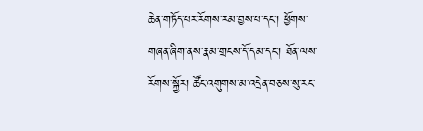ཆེན་གཏོད་པར་རོགས་རམ་བྱས་པ་དང་། ཕྱོགས་གཞན་ཞིག་ནས་རྣམ་གྲངས་དོ་དམ་དང་། ཐོན་ལས་རོགས་སྐྱོར། ཚོང་འགུགས་མ་འདྲེན་བཅས་སུ་རང་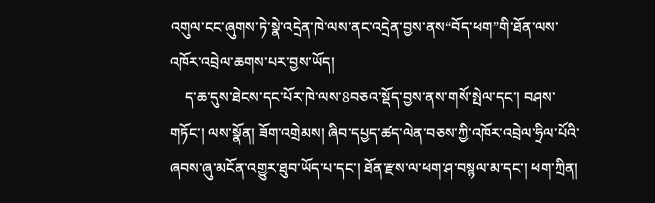འགུལ་ངང་ཞུགས་ཏེ་སྣེ་འདྲེན་ཁེ་ལས་ནང་འདྲེན་བྱས་ནས“བོད་ཕག”གི་ཐོན་ལས་འཁོར་འབྲེལ་ཆགས་པར་བྱས་ཡོད།
    ད་ཆ་དུས་ཐེངས་དང་པོར་ཁེ་ལས་8བཅའ་སྡོད་བྱས་ནས་གསོ་སྤེལ་དང་། བཤས་གཏོང་། ལས་སྣོན། ཟོག་འགྲེམས། ཞིབ་དཔྱད་ཚད་ལེན་བཅས་ཀྱི་འཁོར་འབྲེལ་ཧྲིལ་པོའི་ཞབས་ཞུ་མངོན་འགྱུར་ཐུབ་ཡོད་པ་དང་། ཐོན་རྫས་ལ་ཕག་ཤ་བསྙལ་མ་དང་། ཕག་ཀྲིན།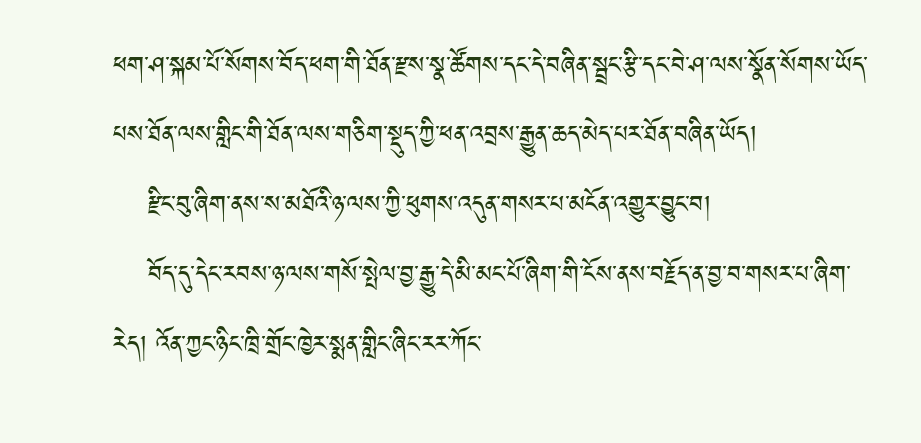ཕག་ཤ་སྐམ་པོ་སོགས་བོད་ཕག་གི་ཐོན་རྫས་སྣ་ཚོགས་དང་དེ་བཞིན་སྦྲང་རྩི་དང་བེ་ཤ་ལས་སྣོན་སོགས་ཡོད་པས་ཐོན་ལས་གླིང་གི་ཐོན་ལས་གཅིག་སྡུད་ཀྱི་ཕན་འབྲས་རྒྱུན་ཆད་མེད་པར་ཐོན་བཞིན་ཡོད།
    རྫིང་བུ་ཞིག་ནས་ས་མཐོའི་ཉ་ལས་ཀྱི་ཕུགས་འདུན་གསར་པ་མངོན་འགྱུར་བྱུང་བ།
    བོད་དུ་དེང་རབས་ཉ་ལས་གསོ་སྤེལ་བྱ་རྒྱུ་དེ་མི་མང་པོ་ཞིག་གི་ངོས་ནས་བརྗོད་ན་བྱ་བ་གསར་པ་ཞིག་རེད། འོན་ཀྱང་ཉིང་ཁྲི་གྲོང་ཁྱེར་སྨན་གླིང་ཞིང་རར་ཀོང་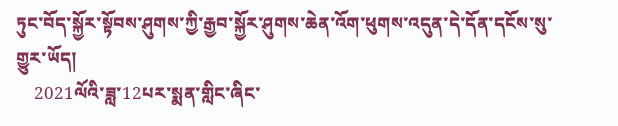ཏུང་བོད་སྐྱོར་སྟོབས་ཤུགས་ཀྱི་རྒྱབ་སྐྱོར་ཤུགས་ཆེན་འོག་ཕུགས་འདུན་དེ་དོན་དངོས་སུ་གྱུར་ཡོད།
    2021ལོའི་ཟླ་12པར་སྨན་གླིང་ཞིང་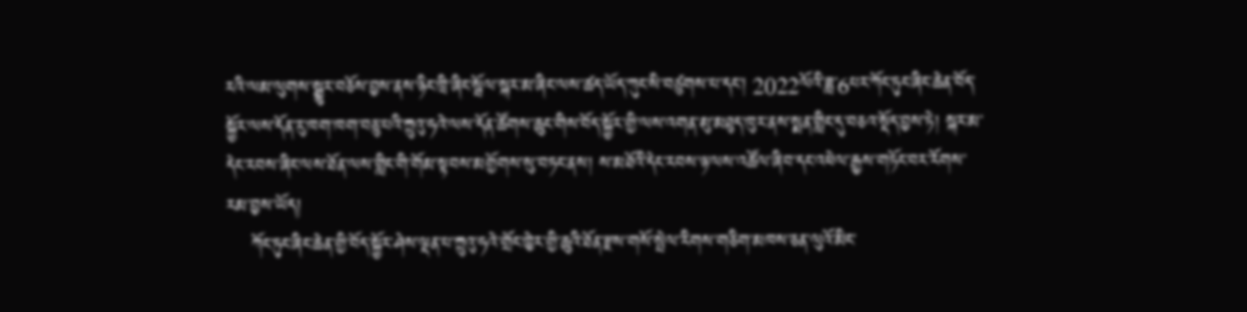རའི་ལམ་ལུགས་སྒྱུར་བཅོས་བྱས་ནས་ཉིང་ཁྲི་ཞིང་སྦོལ་སྐར་མ་ཞིང་ལས་ཚད་ཡོད་ཀུང་སི་བཙུགས་པ་དང་། 2022ལོའི་ཟླ་6པར་ཀོང་ཏུང་ཞིང་ཆེན་བོད་སྐྱོར་ལས་དོན་རུ་ཁག་ཁག་བཅུ་པའི་ཀྲུའུ་ཧའེ་ལས་དོན་ཚོགས་ཆུང་གིས་བོད་སྐྱོར་གྱི་ལས་འགན་མུ་མཐུད་ཁུར་ནས་སྨན་གླིང་དུ་བཅའ་སྡོད་བྱས་ཏེ། སྐར་མ་དེང་རབས་ཞིང་ལས་ཐོན་ལས་གླིང་གི་གོམ་སྟབས་མགྱོགས་སུ་བཏང་ནས། ས་མཐོའི་དེང་རབས་ཉ་ལས་འཚོལ་ཞིབ་དང་འཕེལ་རྒྱས་གཏོང་བར་རོགས་རམ་བྱས་ཡོད།
    ཀོང་ཏུང་ཞིང་ཆེན་གྱི་བོད་སྐྱོར་ཤེས་ལྡན་པ་ཀྲུའུ་ཧའེ་གྲོང་ཁྱེར་གྱི་ཆུའི་ཐོན་རྫས་གསོ་སྤེལ་རིགས་གཅིག་མཁས་ཅན་ལུའོ་མིང་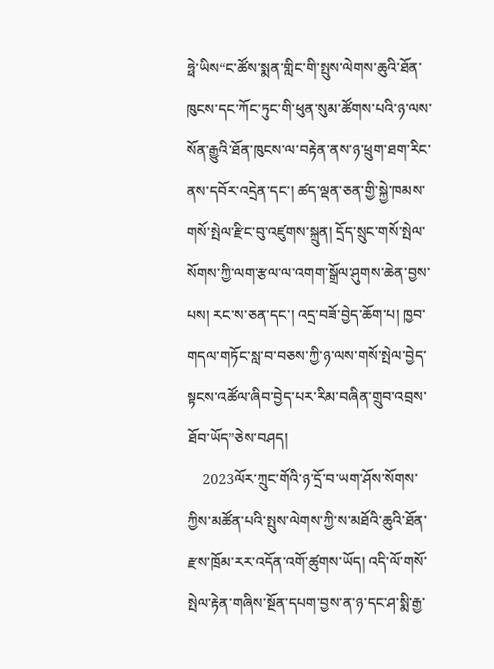ཧྥེ་ཡིས“ང་ཚོས་སྨན་གླིང་གི་སྤུས་ལེགས་ཆུའི་ཐོན་ཁུངས་དང་ཀོང་ཏུང་གི་ཕུན་སུམ་ཚོགས་པའི་ཉ་ལས་སོན་རྒྱུའི་ཐོན་ཁུངས་ལ་བརྟེན་ནས་ཉ་ཕྲུག་ཐག་རིང་ནས་དབོར་འདྲེན་དང་། ཚད་ལྡན་ཅན་གྱི་སྐྱེ་ཁམས་གསོ་སྤེལ་རྫིང་བུ་འཛུགས་སྐྲུན། དྲོད་སྲུང་གསོ་སྤེལ་སོགས་ཀྱི་ལག་རྩལ་ལ་འགག་སྒྲོལ་ཤུགས་ཆེན་བྱས་པས། རང་ས་ཅན་དང་། འདྲ་བཟོ་བྱེད་ཆོག་པ། ཁྱབ་གདལ་གཏོང་སླ་བ་བཅས་ཀྱི་ཉ་ལས་གསོ་སྤེལ་བྱེད་སྟངས་འཚོལ་ཞིབ་བྱེད་པར་རིམ་བཞིན་གྲུབ་འབྲས་ཐོབ་ཡོད”ཅེས་བཤད།
    2023ལོར་ཀྲུང་གོའི་ཉ་དྲོ་བ་ཡག་ཤོས་སོགས་ཀྱིས་མཚོན་པའི་སྤུས་ལེགས་ཀྱི་ས་མཐོའི་ཆུའི་ཐོན་རྫས་ཁྲོམ་རར་འདོན་འགོ་ཚུགས་ཡོད། འདི་ལོ་གསོ་སྤེལ་རྟེན་གཞིས་སྔོན་དཔག་བྱས་ན་ཉ་དང་ཤ་སྨི་རྒྱ་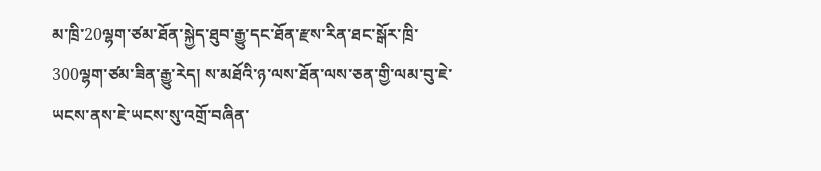མ་ཁྲི་20ལྷག་ཙམ་ཐོན་སྐྱེད་ཐུབ་རྒྱུ་དང་ཐོན་རྫས་རིན་ཐང་སྒོར་ཁྲི་300ལྷག་ཙམ་ཟིན་རྒྱུ་རེད། ས་མཐོའི་ཉ་ལས་ཐོན་ལས་ཅན་གྱི་ལམ་བུ་ཇེ་ཡངས་ནས་ཇེ་ཡངས་སུ་འགྲོ་བཞིན་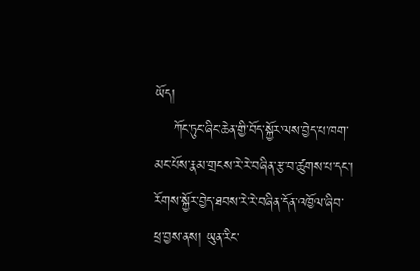ཡོད།
    ཀོང་ཏུང་ཞིང་ཆེན་གྱི་བོད་སྐྱོར་ལས་བྱེད་པ་ཁག་མང་པོས་རྣམ་གྲངས་རེ་རེ་བཞིན་རྩ་བ་ཚུགས་པ་དང་། རོགས་སྐྱོར་བྱེད་ཐབས་རེ་རེ་བཞིན་དོན་འཁྱོལ་ཞིབ་ཕྲ་བྱས་ནས། ཡུན་རིང་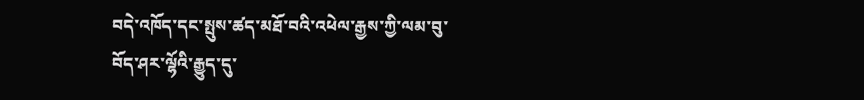བདེ་འཁོད་དང་སྤུས་ཚད་མཐོ་བའི་འཕེལ་རྒྱས་ཀྱི་ལམ་བུ་བོད་ཤར་ལྷོའི་རྒྱུད་དུ་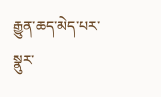རྒྱུན་ཆད་མེད་པར་སྣུར་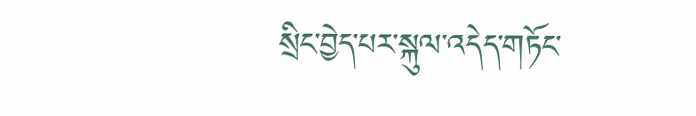སྲིང་བྱེད་པར་སྐུལ་འདེད་གཏོང་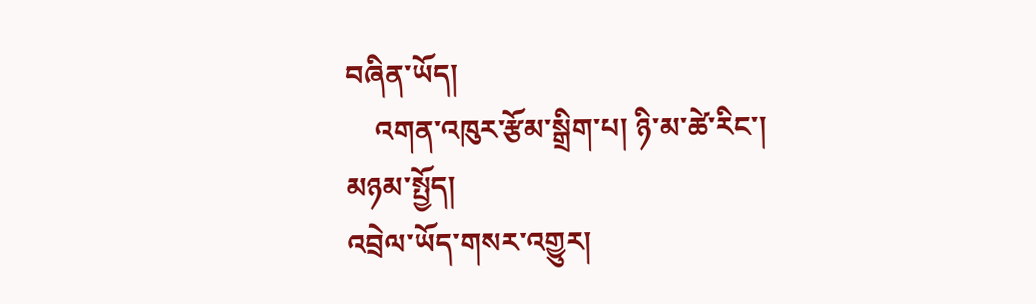བཞིན་ཡོད།
    འགན་འཁུར་རྩོམ་སྒྲིག་པ། ཉི་མ་ཚེ་རིང་།
མཉམ་སྤྱོད།
འབྲེལ་ཡོད་གསར་འགྱུར།